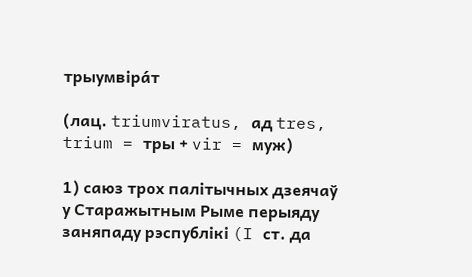трыумвіра́т

(лац. triumviratus, ад tres, trium = тры + vir = муж)

1) саюз трох палітычных дзеячаў у Старажытным Рыме перыяду заняпаду рэспублікі (I ст. да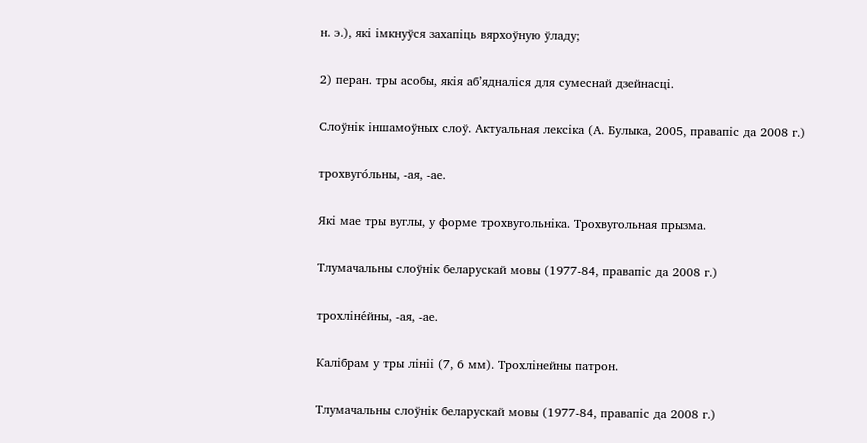н. э.), які імкнуўся захапіць вярхоўную ўладу;

2) перан. тры асобы, якія аб’ядналіся для сумеснай дзейнасці.

Слоўнік іншамоўных слоў. Актуальная лексіка (А. Булыка, 2005, правапіс да 2008 г.)

трохвуго́льны, ‑ая, ‑ае.

Які мае тры вуглы, у форме трохвугольніка. Трохвугольная прызма.

Тлумачальны слоўнік беларускай мовы (1977-84, правапіс да 2008 г.)

трохліне́йны, ‑ая, ‑ае.

Калібрам у тры лініі (7, 6 мм). Трохлінейны патрон.

Тлумачальны слоўнік беларускай мовы (1977-84, правапіс да 2008 г.)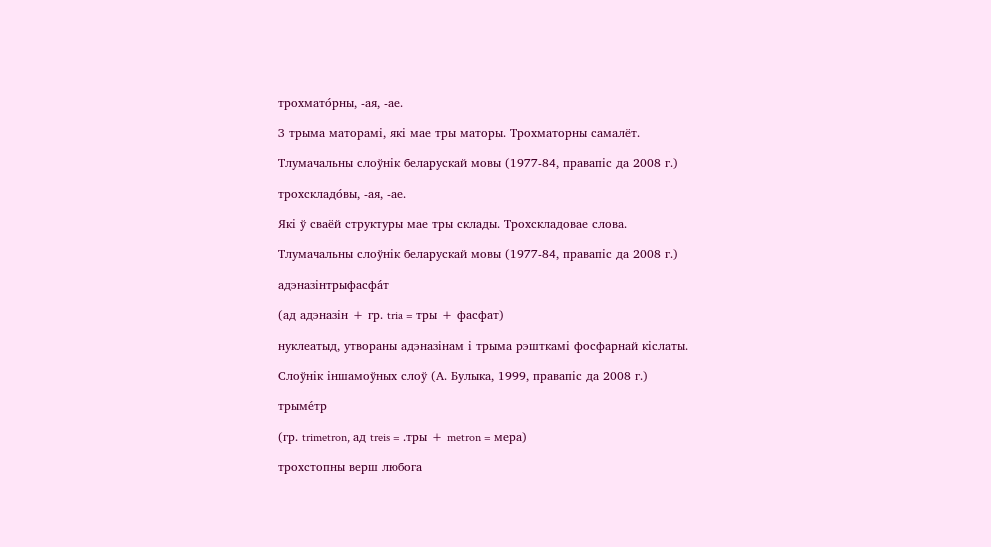трохмато́рны, ‑ая, ‑ае.

З трыма маторамі, які мае тры маторы. Трохматорны самалёт.

Тлумачальны слоўнік беларускай мовы (1977-84, правапіс да 2008 г.)

трохскладо́вы, ‑ая, ‑ае.

Які ў сваёй структуры мае тры склады. Трохскладовае слова.

Тлумачальны слоўнік беларускай мовы (1977-84, правапіс да 2008 г.)

адэназінтрыфасфа́т

(ад адэназін + гр. tria = тры + фасфат)

нуклеатыд, утвораны адэназінам і трыма рэшткамі фосфарнай кіслаты.

Слоўнік іншамоўных слоў (А. Булыка, 1999, правапіс да 2008 г.)

трыме́тр

(гр. trimetron, ад treis = .тры + metron = мера)

трохстопны верш любога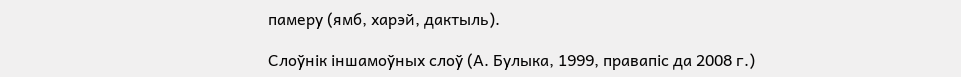памеру (ямб, харэй, дактыль).

Слоўнік іншамоўных слоў (А. Булыка, 1999, правапіс да 2008 г.)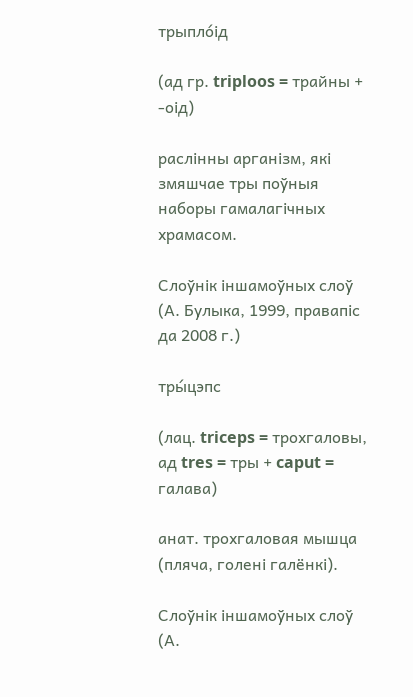трыпло́ід

(ад гр. triploos = трайны + -оід)

раслінны арганізм, які змяшчае тры поўныя наборы гамалагічных храмасом.

Слоўнік іншамоўных слоў (А. Булыка, 1999, правапіс да 2008 г.)

тры́цэпс

(лац. triceps = трохгаловы, ад tres = тры + caput = галава)

анат. трохгаловая мышца (пляча, голені галёнкі).

Слоўнік іншамоўных слоў (А.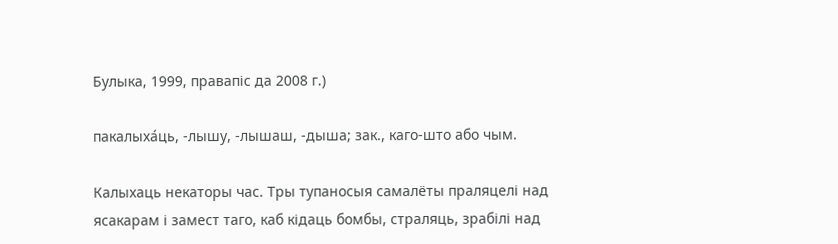Булыка, 1999, правапіс да 2008 г.)

пакалыха́ць, ‑лышу, ‑лышаш, ‑дыша; зак., каго-што або чым.

Калыхаць некаторы час. Тры тупаносыя самалёты праляцелі над ясакарам і замест таго, каб кідаць бомбы, страляць, зрабілі над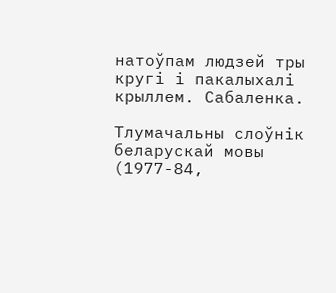натоўпам людзей тры кругі і пакалыхалі крыллем. Сабаленка.

Тлумачальны слоўнік беларускай мовы (1977-84,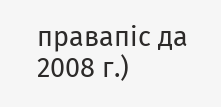правапіс да 2008 г.)